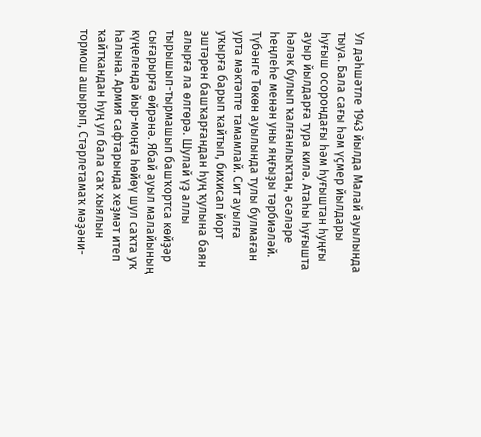Ул дәһшәтле 1943 йылда Малай ауылында тыуа. Бала сағы һәм үҫмер йылдары һуғыш осорондағы һәм һуғыштан һуңғы ауыр йылдарға тура килә. Атаһы һуғышта һәләк булып ҡалғанлыҡтан, әсәләре һеңлеһе менән уны яңғыҙы тәрбиәләй. Түбәнге Төкөн ауылында тулы булмаған урта мәктәпте тамамлай. Сит ауылға уҡырға барып ҡайтып, бихисап йорт эштәрен башҡарғандан һуң ҡулына баян алырға ла өлгөрә. Шулай үҙ аллы тырышып-тырмашып башҡортса көйҙәр сығарырға өйрәнә. Ябай ауыл малайының күңелендә йыр-моңға һөйөү шул саҡта уҡ һалына. Армия сафтарында хеҙмәт итеп ҡайтҡандан һуң ул бала саҡ хыялын тормош ашырып, Стәрлетамаҡ мәҙәни-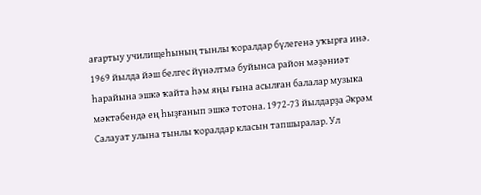ағартыу училищеһының тынлы ҡоралдар бүлегенә уҡырға инә.
1969 йылда йәш белгес йүнәлтмә буйынса район мәҙәниәт һарайына эшкә ҡайта һәм яңы ғына асылған балалар музыка мәктәбендә ең һыҙғанып эшкә тотона. 1972-73 йылдарҙа Әкрәм Салауат улына тынлы ҡоралдар класын тапшыралар. Ул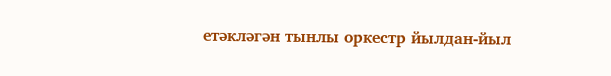етәкләгән тынлы оркестр йылдан-йыл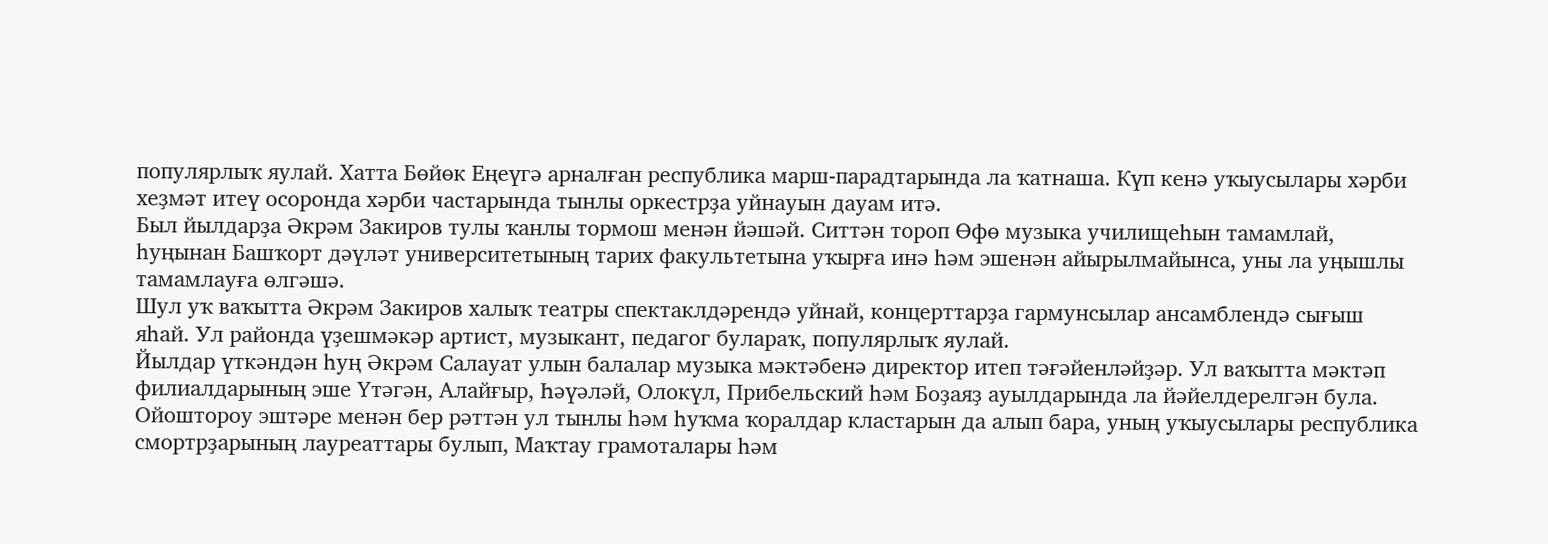популярлыҡ яулай. Хатта Бөйөк Еңеүгә арналған республика марш-парадтарында ла ҡатнаша. Күп кенә уҡыусылары хәрби хеҙмәт итеү осоронда хәрби частарында тынлы оркестрҙа уйнауын дауам итә.
Был йылдарҙа Әкрәм Закиров тулы ҡанлы тормош менән йәшәй. Ситтән тороп Өфө музыка училищеһын тамамлай, һуңынан Башҡорт дәүләт университетының тарих факультетына уҡырға инә һәм эшенән айырылмайынса, уны ла уңышлы тамамлауға өлгәшә.
Шул уҡ ваҡытта Әкрәм Закиров халыҡ театры спектаклдәрендә уйнай, концерттарҙа гармунсылар ансамблендә сығыш яһай. Ул районда үҙешмәкәр артист, музыкант, педагог булараҡ, популярлыҡ яулай.
Йылдар үткәндән һуң Әкрәм Салауат улын балалар музыка мәктәбенә директор итеп тәғәйенләйҙәр. Ул ваҡытта мәктәп филиалдарының эше Үтәгән, Алайғыр, Һәүәләй, Олокүл, Прибельский һәм Боҙаяҙ ауылдарында ла йәйелдерелгән була. Ойоштороу эштәре менән бер рәттән ул тынлы һәм һуҡма ҡоралдар кластарын да алып бара, уның уҡыусылары республика смортрҙарының лауреаттары булып, Маҡтау грамоталары һәм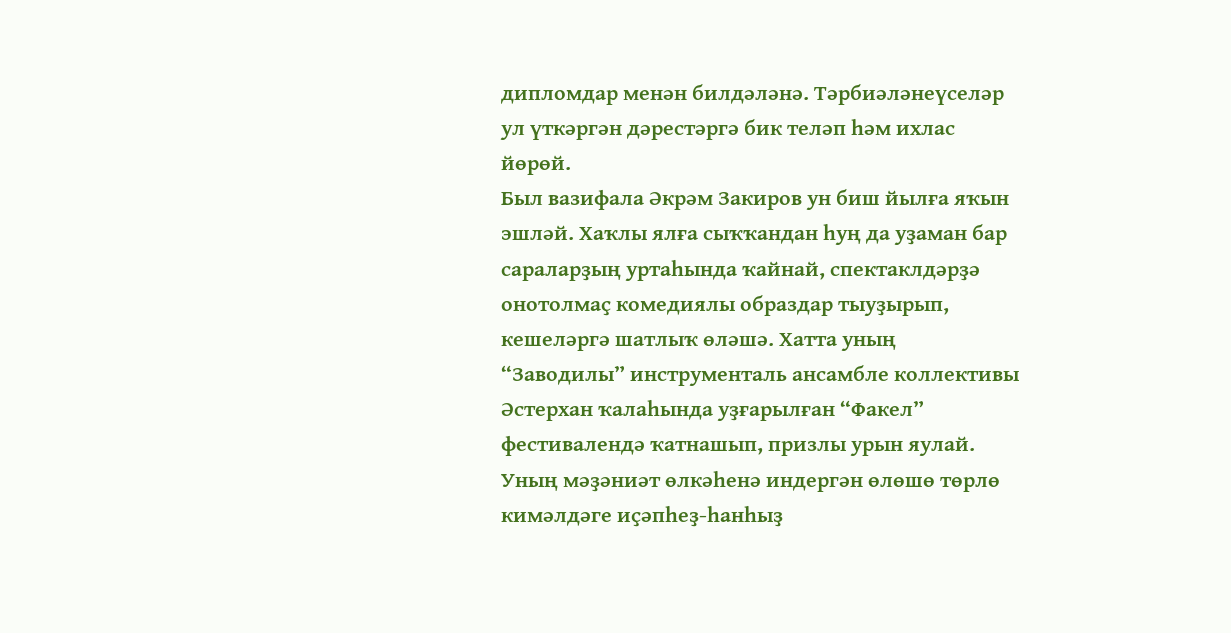дипломдар менән билдәләнә. Тәрбиәләнеүселәр ул үткәргән дәрестәргә бик теләп һәм ихлас йөрөй.
Был вазифала Әкрәм Закиров ун биш йылға яҡын эшләй. Хаҡлы ялға сыҡҡандан һуң да уҙаман бар сараларҙың уртаһында ҡайнай, спектаклдәрҙә онотолмаҫ комедиялы образдар тыуҙырып, кешеләргә шатлыҡ өләшә. Хатта уның “Заводилы” инструменталь ансамбле коллективы Әстерхан ҡалаһында уҙғарылған “Факел” фестивалендә ҡатнашып, призлы урын яулай. Уның мәҙәниәт өлкәһенә индергән өлөшө төрлө кимәлдәге иҫәпһеҙ-һанһыҙ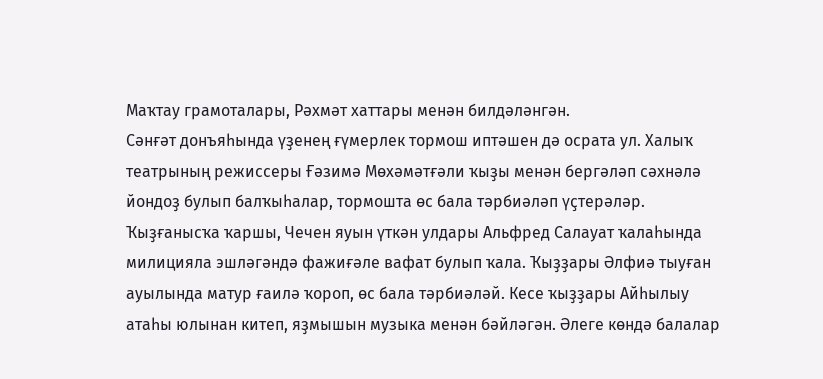Маҡтау грамоталары, Рәхмәт хаттары менән билдәләнгән.
Сәнғәт донъяһында үҙенең ғүмерлек тормош иптәшен дә осрата ул. Халыҡ театрының режиссеры Ғәзимә Мөхәмәтғәли ҡыҙы менән бергәләп сәхнәлә йондоҙ булып балҡыһалар, тормошта өс бала тәрбиәләп үҫтерәләр. Ҡыҙғанысҡа ҡаршы, Чечен яуын үткән улдары Альфред Салауат ҡалаһында милицияла эшләгәндә фажиғәле вафат булып ҡала. Ҡыҙҙары Әлфиә тыуған ауылында матур ғаилә ҡороп, өс бала тәрбиәләй. Кесе ҡыҙҙары Айһылыу атаһы юлынан китеп, яҙмышын музыка менән бәйләгән. Әлеге көндә балалар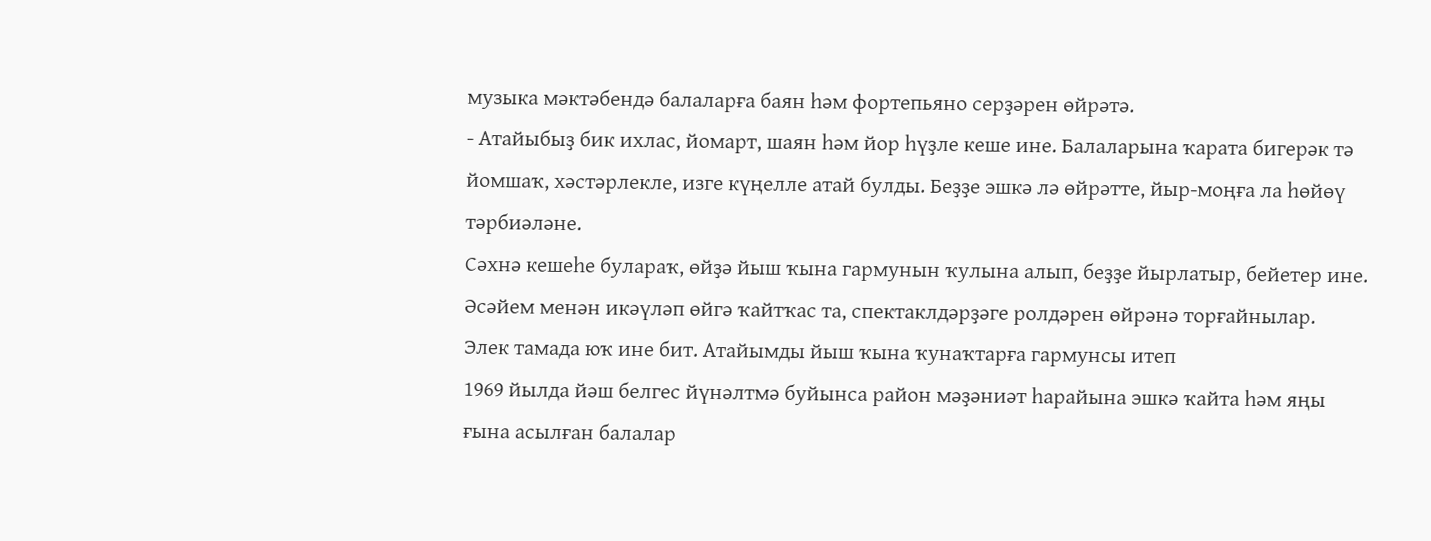музыка мәктәбендә балаларға баян һәм фортепьяно серҙәрен өйрәтә.
- Атайыбыҙ бик ихлас, йомарт, шаян һәм йор һүҙле кеше ине. Балаларына ҡарата бигерәк тә йомшаҡ, хәстәрлекле, изге күңелле атай булды. Беҙҙе эшкә лә өйрәтте, йыр-моңға ла һөйөү тәрбиәләне.
Сәхнә кешеһе булараҡ, өйҙә йыш ҡына гармунын ҡулына алып, беҙҙе йырлатыр, бейетер ине. Әсәйем менән икәүләп өйгә ҡайтҡас та, спектаклдәрҙәге ролдәрен өйрәнә торғайнылар.
Элек тамада юҡ ине бит. Атайымды йыш ҡына ҡунаҡтарға гармунсы итеп
1969 йылда йәш белгес йүнәлтмә буйынса район мәҙәниәт һарайына эшкә ҡайта һәм яңы ғына асылған балалар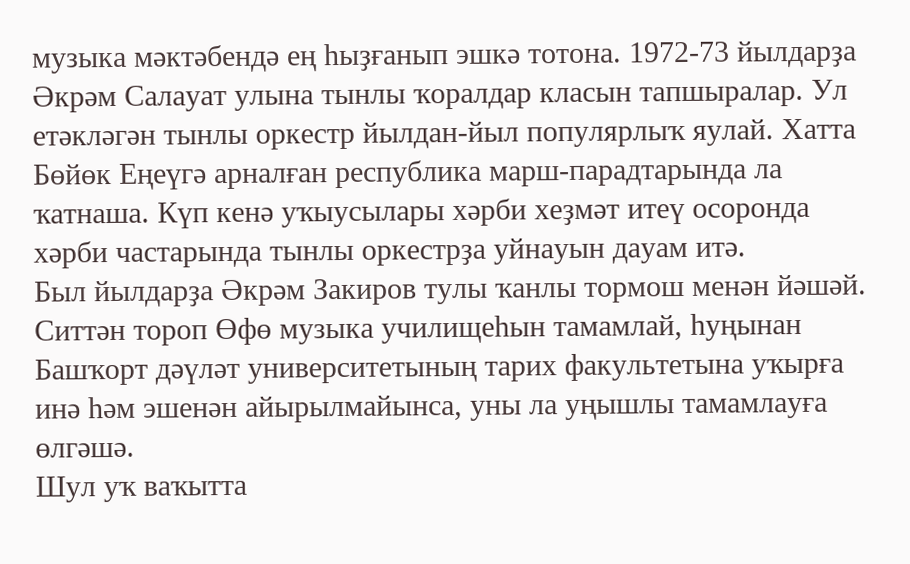музыка мәктәбендә ең һыҙғанып эшкә тотона. 1972-73 йылдарҙа Әкрәм Салауат улына тынлы ҡоралдар класын тапшыралар. Ул етәкләгән тынлы оркестр йылдан-йыл популярлыҡ яулай. Хатта Бөйөк Еңеүгә арналған республика марш-парадтарында ла ҡатнаша. Күп кенә уҡыусылары хәрби хеҙмәт итеү осоронда хәрби частарында тынлы оркестрҙа уйнауын дауам итә.
Был йылдарҙа Әкрәм Закиров тулы ҡанлы тормош менән йәшәй. Ситтән тороп Өфө музыка училищеһын тамамлай, һуңынан Башҡорт дәүләт университетының тарих факультетына уҡырға инә һәм эшенән айырылмайынса, уны ла уңышлы тамамлауға өлгәшә.
Шул уҡ ваҡытта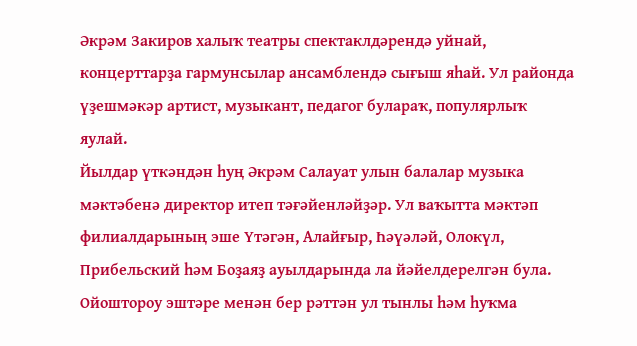Әкрәм Закиров халыҡ театры спектаклдәрендә уйнай, концерттарҙа гармунсылар ансамблендә сығыш яһай. Ул районда үҙешмәкәр артист, музыкант, педагог булараҡ, популярлыҡ яулай.
Йылдар үткәндән һуң Әкрәм Салауат улын балалар музыка мәктәбенә директор итеп тәғәйенләйҙәр. Ул ваҡытта мәктәп филиалдарының эше Үтәгән, Алайғыр, Һәүәләй, Олокүл, Прибельский һәм Боҙаяҙ ауылдарында ла йәйелдерелгән була. Ойоштороу эштәре менән бер рәттән ул тынлы һәм һуҡма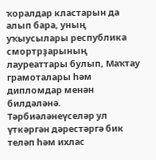ҡоралдар кластарын да алып бара, уның уҡыусылары республика смортрҙарының лауреаттары булып, Маҡтау грамоталары һәм дипломдар менән билдәләнә. Тәрбиәләнеүселәр ул үткәргән дәрестәргә бик теләп һәм ихлас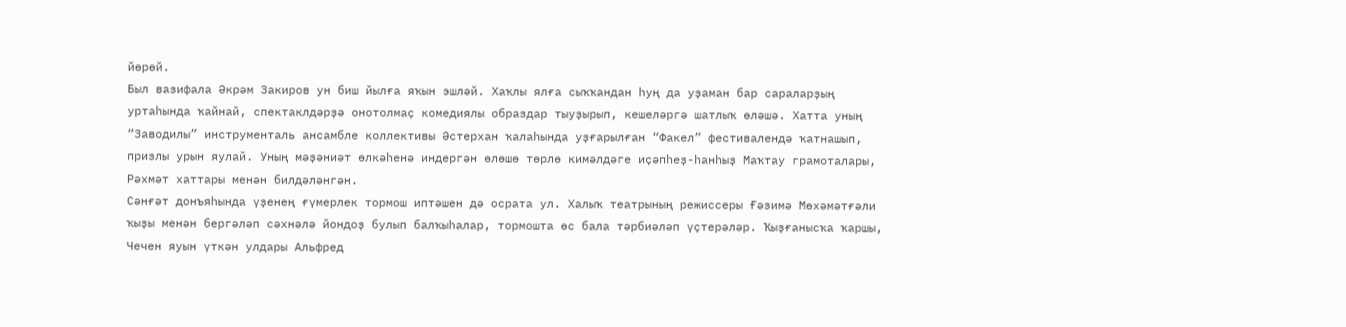йөрөй.
Был вазифала Әкрәм Закиров ун биш йылға яҡын эшләй. Хаҡлы ялға сыҡҡандан һуң да уҙаман бар сараларҙың уртаһында ҡайнай, спектаклдәрҙә онотолмаҫ комедиялы образдар тыуҙырып, кешеләргә шатлыҡ өләшә. Хатта уның “Заводилы” инструменталь ансамбле коллективы Әстерхан ҡалаһында уҙғарылған “Факел” фестивалендә ҡатнашып, призлы урын яулай. Уның мәҙәниәт өлкәһенә индергән өлөшө төрлө кимәлдәге иҫәпһеҙ-һанһыҙ Маҡтау грамоталары, Рәхмәт хаттары менән билдәләнгән.
Сәнғәт донъяһында үҙенең ғүмерлек тормош иптәшен дә осрата ул. Халыҡ театрының режиссеры Ғәзимә Мөхәмәтғәли ҡыҙы менән бергәләп сәхнәлә йондоҙ булып балҡыһалар, тормошта өс бала тәрбиәләп үҫтерәләр. Ҡыҙғанысҡа ҡаршы, Чечен яуын үткән улдары Альфред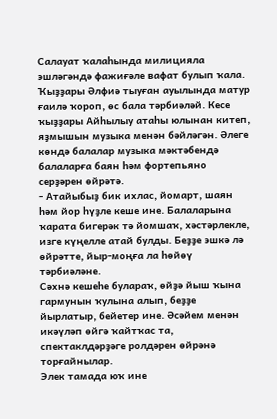Салауат ҡалаһында милицияла эшләгәндә фажиғәле вафат булып ҡала. Ҡыҙҙары Әлфиә тыуған ауылында матур ғаилә ҡороп, өс бала тәрбиәләй. Кесе ҡыҙҙары Айһылыу атаһы юлынан китеп, яҙмышын музыка менән бәйләгән. Әлеге көндә балалар музыка мәктәбендә балаларға баян һәм фортепьяно серҙәрен өйрәтә.
- Атайыбыҙ бик ихлас, йомарт, шаян һәм йор һүҙле кеше ине. Балаларына ҡарата бигерәк тә йомшаҡ, хәстәрлекле, изге күңелле атай булды. Беҙҙе эшкә лә өйрәтте, йыр-моңға ла һөйөү тәрбиәләне.
Сәхнә кешеһе булараҡ, өйҙә йыш ҡына гармунын ҡулына алып, беҙҙе йырлатыр, бейетер ине. Әсәйем менән икәүләп өйгә ҡайтҡас та, спектаклдәрҙәге ролдәрен өйрәнә торғайнылар.
Элек тамада юҡ ине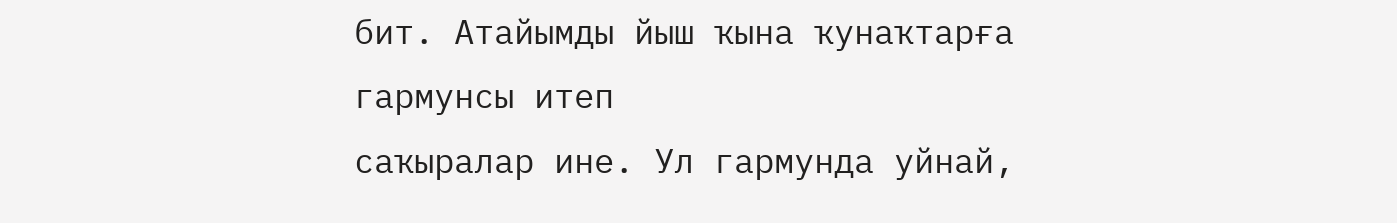бит. Атайымды йыш ҡына ҡунаҡтарға гармунсы итеп
саҡыралар ине. Ул гармунда уйнай,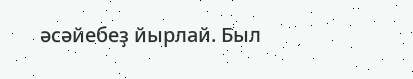әсәйебеҙ йырлай. Был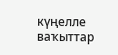күңелле ваҡыттар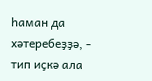һаман да хәтеребеҙҙә, - тип иҫкә ала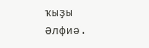ҡыҙы Әлфиә.